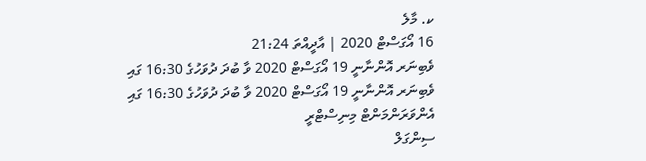ކ. މާލެ
16 އޯގަސްޓް 2020 | އާދީއްތަ 21:24
ވެބިނަރ އޮންނާނީ 19 އޯގަސްޓް 2020 ވާ ބުދަ ދުވަހުގެ 16:30 ގައި
ވެބިނަރ އޮންނާނީ 19 އޯގަސްޓް 2020 ވާ ބުދަ ދުވަހުގެ 16:30 ގައި
އެންވަރަންމަންޓް މިނިސްޓްރީ
ސިންގަލް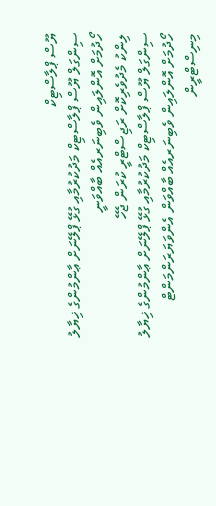ޔޫސް ޕްލާސްޓިކް
ސިންގަލް ޔޫސް ޕްލާސްޓިކް މަދުކުރުމާއި ގުޅޭ ޕްލޭނަށް ޢާންމުންގެ ޚިޔާލު ހޯދުމަށް އޮންލައިން ވެބިނަރއެއް ބާއްވަނީ
ލިންކު މެދުވެރިކޮށް ރަޖިސްޓްރީ ކުރަން ޖެހޭ
ސިންގަލް ޔޫސް ޕްލާސްޓިކް މަދުކުރުމާއި ގުޅޭ ޕްލޭނަށް ޢާންމުންގެ ޚިޔާލު ހޯދުމަށް އޮންލައިން ވެބިނަރއެއް ބާއްވަން އެންވަޔަރަންމަންޓް މިނިސްޓްރީން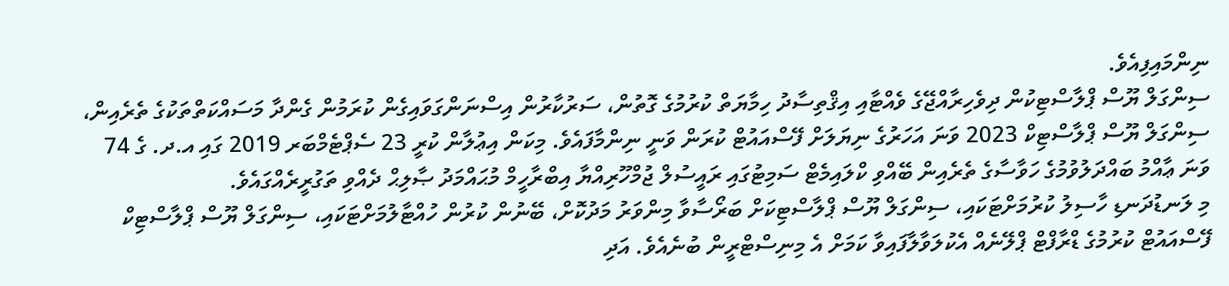ނިންމައިފިއެވެ.
ސިންގަލް ޔޫސް ޕްލާސްޓިކުން ދިވެހިރާއްޖޭގެ ވެއްޓާއި އިޤްތިސާދު ހިމާޔަތް ކުރުމުގެ ގޮތުން، ސަރުކާރުން އިސްނަންގަވައިގެން ކުރަމުން ގެންދާ މަސައްކަތްތަކުގެ ތެރެއިން، ސިންގަލް ޔޫސް ޕްލާސްޓިކް 2023 ވަނަ އަހަރުގެ ނިޔަލަށް ފޭސްއައުޓް ކުރަން ވަނީ ނިންމާފައެވެ. މިކަން އިޢުލާން ކުރީ 23 ސެޕްޓެމްބަރ 2019 ގައި އ.ދ. ގެ 74 ވަނަ ޢާއްމު ބައްދަލުވުމުގެ ހަވާސާގެ ތެރެއިން ބޭއްވި ކްލައިމެޓް ސަމިޓުގައި ރައީސުލް ޖުމްހޫރިއްޔާ އިބްރާހީމް މުޙައްމަދު ޞާލިޙް ދެއްވި ތަގުރީރެއްގައެވެ.
މި ލަނޑުދަނޑި ހާސިލު ކުރުމަށްޓަކައި، ސިންގަލް ޔޫސް ޕްލާސްޓިކަށް ބަރޯސާވާ މިންވަރު މަދުކޮށް، ބޭނުން ކުރުން ހުއްޓާލުމަށްޓަކައި، ސިންގަލް ޔޫސް ޕްލާސްޓިކް ފޭސްއައުޓް ކުރުމުގެ ޑްރާފްޓް ޕްލޭނެއް އެކުލަވާލާފައިވާ ކަމަށް އެ މިނިސްޓްރީން ބުނެއެވެ. އަދި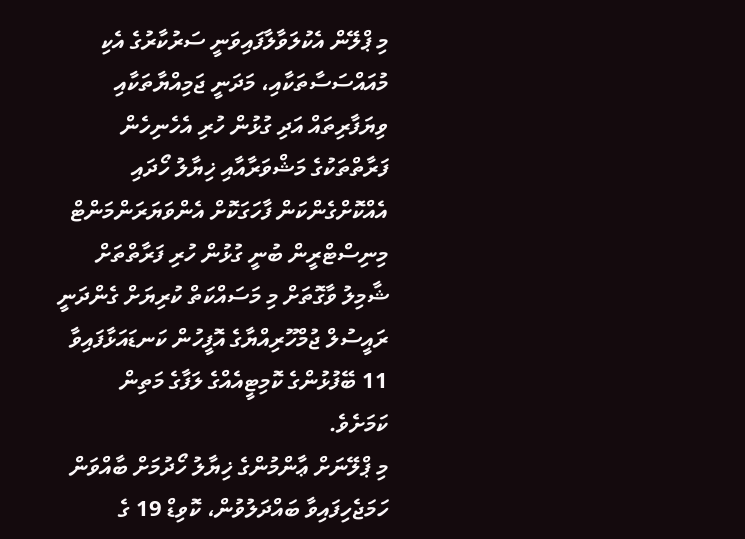މި ޕްލޭން އެކުލަވާލާފައިވަނީ ސަރުކާރުގެ އެކި މުއައްސަސާތަކާއި، މަދަނީ ޖަމިއްޔާތަކާއި ވިޔަފާރިތައް އަދި ގުޅުން ހުރި އެހެނިހެން ފަރާތްތަކުގެ މަޝްވަރާއާއި ޚިޔާލު ހޯދައި އެއްކޮށްގެންކަން ފާހަގަކޮށް އެންވަޔަރަންމަންޓް މިނިސްޓްރީން ބުނީ ގުޅުން ހުރި ފަރާތްތަށް ޝާމިލު ވާގޮތަށް މި މަސައްކަތް ކުރިޔަށް ގެންދަނީ ރައީސުލް ޖުމްހޫރިއްޔާގެ އޮފީހުން ކަނޑައަޅާފައިވާ 11 ބޭފުޅުންގެ ކޮމިޓީއެއްގެ ލަފާގެ މަތިން ކަމަށެވެ.
މި ޕްލޭނަށް ޢާންމުންގެ ޚިޔާލު ހޯދުމަށް ބާއްވަން ހަމަޖެހިފައިވާ ބައްދަލުވުން، ކޮވިޑް 19 ގެ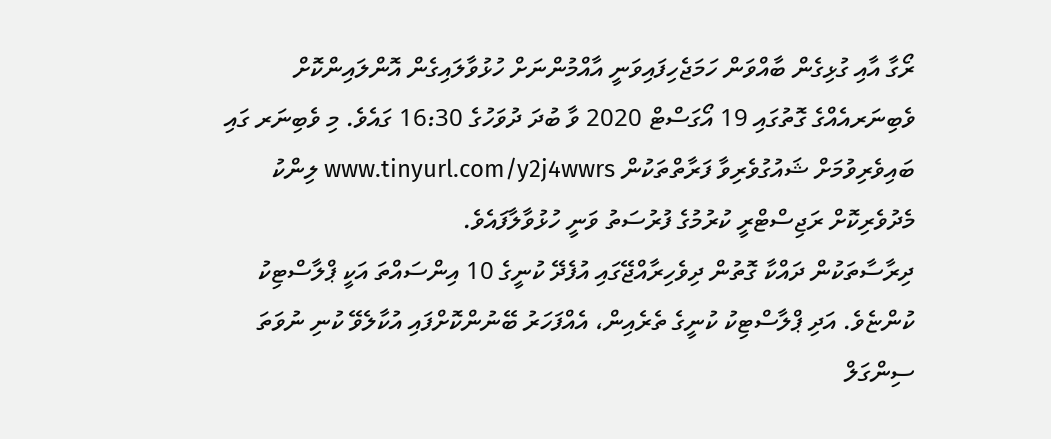ރޯގާ އާއި ގުޅިގެން ބާއްވަން ހަމަޖެހިފައިވަނީ އާއްމުންނަށް ހުޅުވާލައިގެން އޮންލައިންކޮށް ވެބިނަރއެއްގެ ގޮތުގައި 19 އޯގަސްޓް 2020 ވާ ބުދަ ދުވަހުގެ 16:30 ގައެވެ. މި ވެބިނަރ ގައި ބައިވެރިވުމަށް ޝައުގުވެރިވާ ފަރާތްތަކުން www.tinyurl.com/y2j4wwrs ލިންކު މެދުވެރިކޮށް ރަޖިސްޓްރީ ކުރުމުގެ ފުރުސަތު ވަނީ ހުޅުވާލާފައެވެ.
ދިރާސާތަކުން ދައްކާ ގޮތުން ދިވެހިރާއްޖޭގައި އުފެދޭ ކުނީގެ 10 އިންސައްތަ އަކީ ޕްލާސްޓިކު ކުންޏެވެ. އަދި ޕްލާސްޓިކު ކުނީގެ ތެރެއިން، އެއްފަހަރު ބޭނުންކޮށްފައި އުކާލެވޭ ކުނި ނުވަތަ ސިންގަލް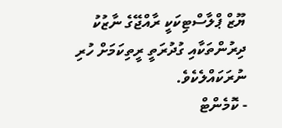ޔޫޒް ޕްލާސްޓިކަކީ ރާއްޖޭގެ ނާޒުކު ދިރުންތަކާއި ގުދުރަތީ ރީތިކަމަށް ހުރި ނުރަކައްލެކެވެ.
- ކޮމެންޓް